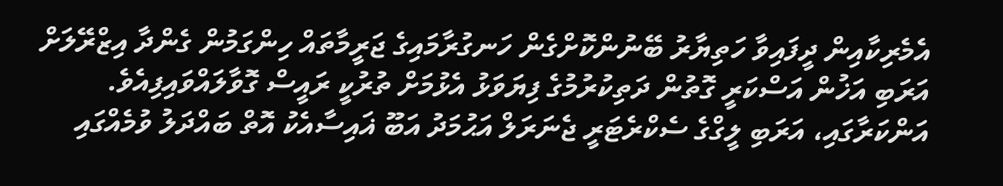އެމެރިކާއިން ދީފައިވާ ހަތިޔާރު ބޭނުންކޮށްގެން ހަނގުރާމައިގެ ޖަރީމާތައް ހިންގަމުން ގެންދާ އިޒްރޭލަށް އަރަބި އަޚުން އަސްކަރީ ގޮތުން ދަތިކުރުމުގެ ފިޔަވަޅު އެޅުމަށް ތުރުކީ ރައީސް ގޮވާލައްވައިފިއެވެ. އަންކަރާގައި، އަރަބި ލީގްގެ ސެކްރެޓަރީ ޖެނަރަލް އަޙުމަދު އަބޫ ޣައިސާއެކު އޮތް ބައްދަލު ވުމެއްގައި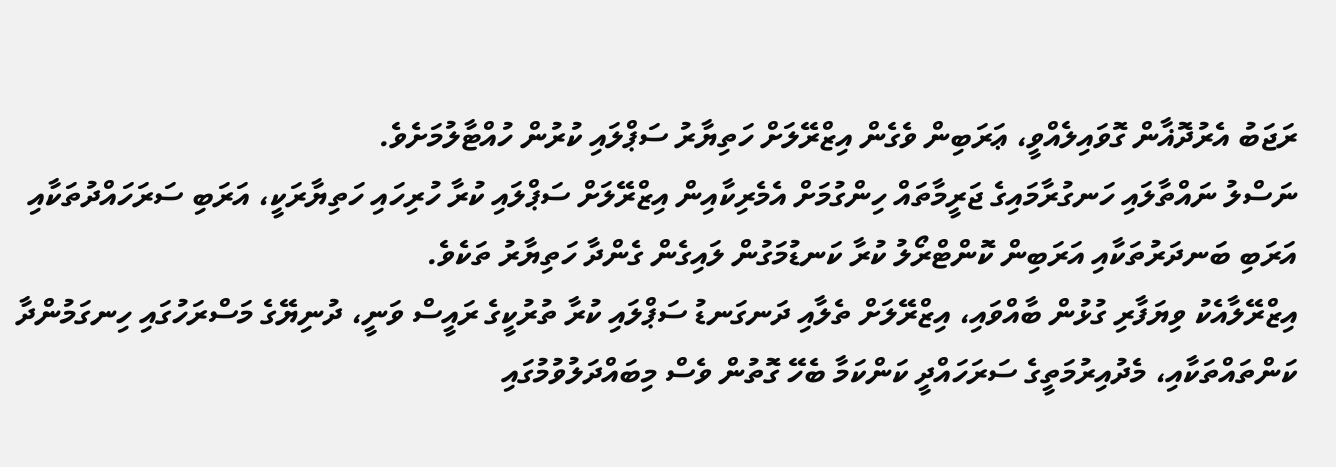ރަޖަބު އެރުދޮޣާން ގޮވައިލެއްވީ، ޢަރަބިން ވެގެން އިޒްރޭލަށް ހަތިޔާރު ސަޕްލައި ކުރުން ހުއްޓާލުމަށެވެ.
ނަސްލު ނައްތާލައި ހަނގުރާމައިގެ ޖަރީމާތައް ހިންގުމަށް އެމެރިކާއިން އިޒްރޭލަށް ސަޕްލައި ކުރާ ހުރިހައި ހަތިޔާރަކީ، އަރަބި ސަރަހައްދުތަކާއި އަރަބި ބަނދަރުތަކާއި އަރަބިން ކޮންޓްރޯލު ކުރާ ކަނޑުމަގުން ލައިގެން ގެންދާ ހަތިޔާރު ތަކެވެ.
އިޒްރޭލާއެކު ވިޔަފާރި ގުޅުން ބާއްވައި، އިޒްރޭލަށް ތެލާއި ދަނގަނޑު ސަޕްލައި ކުރާ ތުރުކީގެ ރައީސް ވަނީ، ދުނިޔޭގެ މަސްރަހުގައި ހިނގަމުންދާ ކަންތައްތަކާއި، މެދުއިރުމަތީގެ ސަރަހައްދީ ކަންކަމާ ބެހޭ ގޮތުން ވެސް މިބައްދަލުވުމުގައި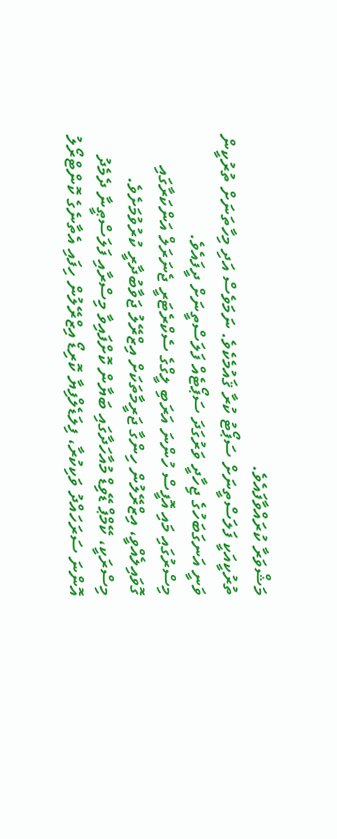މަޝްވަރާ ކުރައްވާފައެވެ.
ތުރުކީއަކީ ފަލަސްތީނަށް ސަޕޯޓު ކުރާ ޤައުމެކެވެ. ނަމަވެސް އަދި މިހާތަނަށް ތުރުކީން ވަނީ އަނގަބަހުގެ ޖިހާދީ ވަރުގަދަ ސަޕޯޓެއް ފަލަސްތީނަށް ދީފައެވެ.
މިސްރުގައި މައި އޮފީސް ހުންނަ އަރަބި ލީގްގެ ސެކްރެޓަރީ ޖެނަރަލް އަންކަރާގައި ގޮވައިލެއްވީ، އިޒްރޭލުން ހިންގާ ޖަރީމާތަކަށް އިޒްރޭލު ޖަވާބުދާރީ ކުރުވުމަށެވެ.
މިސްރަކީ، ކޭމްޕް ޑޭވިޑް މުއާހަދާގައި ބަޔާން ކޮށްފައިވާ މިސްރާއި ފަލަސްޠީނާ ދެމެދު އޮންނަ ސަރަހައްދު ވަކިކުރާ، ފިލަޑެލްފިޔާ ކޮރިޑޯ އިޒްރޭލުން ހިފައި އެތާނެގެ ކޮންޓްރޯލު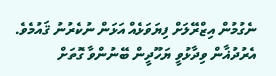ނެގުމުން އިޒްރޭލަށް ފިޔަވަޅެއް އަޅަން ނުކެރުނު ޤައުމެވެ.
އެރުދުޣާން ވިދާޅުވީ ޔަހޫދީން ބޭނުންވާ ގޮތަށް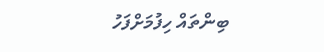ބިންތައް ހިފުމަށްފަހު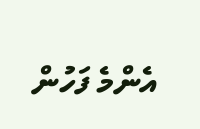އެންމެ ފަހުން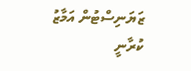ޒަޔަނިސްޓުން އަމާޒު ކުރާނީ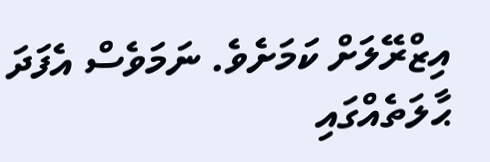އިޒްރޭލަށް ކަމަށެވެ. ނަމަވެސް އެފަދަ ޙާލަތެއްގައި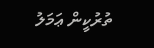ތުރުކީން ޢަމަލު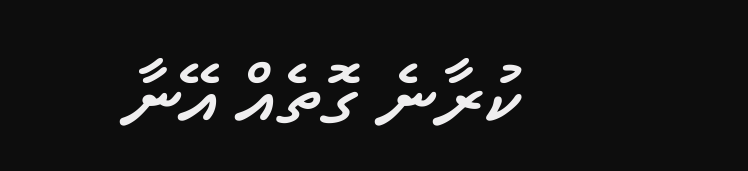ކުރާނެ ގޮތެއް އޭނާ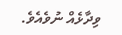ވިދާޅެއް ނުވެއެވެ.